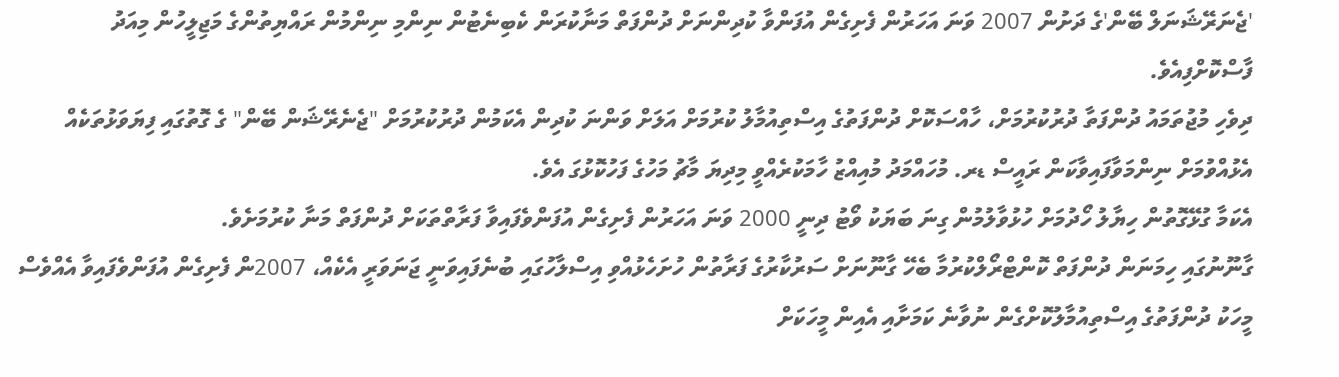'ޖެނަރޭޝަނަލް ބޭން'ގެ ދަށުން 2007 ވަނަ އަހަރުން ފެށިގެން އުފަންވާ ކުދިންނަށް ދުންފަތް މަނާކުރަން ކެބިނެޓުން ނިންމި ނިންމުން ރައްޔިތުންގެ މަޖިލީހުން މިއަދު ފާސްކޮށްފިއެވެ.
ދިވެހި މުޖުތަމައު ދުންފަތާ ދުރުކުރުމަށް، ހާއްސަކޮށް ދުންފަތުގެ އިސްތިއުމާލު ކުރުމަށް އަލަށް ވަންނަ ކުދިން އެކަމުން ދުރުކުރުމަށް "ޖެނެރޭޝަން ބޭން" ގެ ގޮތުގައި ފިޔަވަޅުތަކެއް އެޅުއްވުމަށް ނިންމަވާފައިވާކަން ރައީސް ޑރ. މުހައްމަދު މުއިއްޒު ހާމަކުރެއްވީ މިދިޔަ މާޗު މަހުގެ ފަހުކޮޅުގަ އެވެ.
އެކަމާ ގުޅޭގޮތުން ހިޔާލު ހޯދުމަށް ހުޅުވާލުމުން ގިނަ ބަޔަކު ވޯޓު ދިނީ 2000 ވަނަ އަހަރުން ފެށިގެން އުފަންވެފައިވާ ފަރާތްތަކަށް ދުންފަތް މަނާ ކުރުމަށެވެ.
ގާނޫނުގައި ހިމަނަން ދުންފަތް ކޮންޓްރޯލްކުރުމާ ބެހޭ ގާނޫނަށް ސަރުކާރުގެ ފަރާތުން ހުށަހެޅުއްވި އިސްލާހުގައި ބުނެފައިވަނީ ޖަނަވަރީ އެކެއް، 2007ން ފެށިގެން އުފަންވެފައިވާ އެއްވެސް މީހަކު ދުންފަތުގެ އިސްތިއުމާލުކޮށްގެން ނުވާނެ ކަމަށާއި އެއިން މީހަކަށް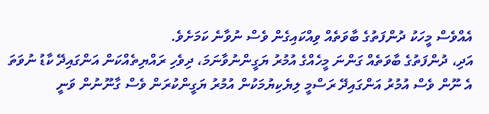އެއްވެސް މީހަކު ދުންފަތުގެ ބާވަތެއް ވިއްކައިގެން ވެސް ނުވާނެ ކަމަށެވެ.
އަދި، ދުންފަތުގެ ބާވަތެއް ގަންނަ މީހެއްގެ އުމުރު ޔަގީންނުވާނަމަ، ދިވެހި ރައްޔިތެއްކަން އަންގައިދޭ ކާޑު ނުވަތަ އެ ނޫން ވެސް އުމުރު އަންގައިދޭ ރަސްމީ ލިޔެކިޔުމަކުން އުމުރު ޔަގީންކުރަން ވެސް ގާނޫނުން ވަނީ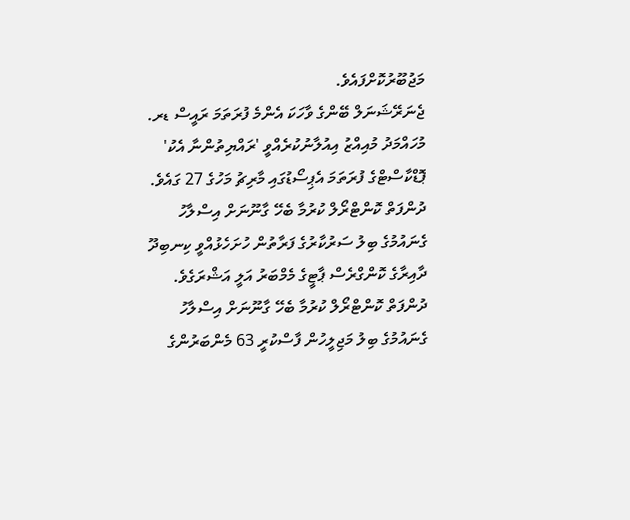މަޖުބޫރުކޮށްފައެވެ.
ޖެނަރޭޝަނަލް ބޭންގެ ވާހަކަ އެންމެ ފުރަތަމަ ރައީސް ޑރ. މުހައްމަދު މުއިއްޒު އިއުލާނުކުރެއްވީ 'ރައްޔިތުންނާ އެކު' ޕޮޑްކާސްޓްގެ ފުރަތަމަ އެޕިސޯޑުގައި މާރިޗު މަހުގެ 27 ގައެވެ.
ދުންފަތް ކޮންޓްރޯލް ކުރުމާ ބެހޭ ގާނޫނަށް އިސްލާހު ގެނައުމުގެ ބިލު ސަރުކާރުގެ ފަރާތުން ހުށަހެޅުއްވީ ކިނބިދޫ ދާއިރާގެ ކޮންގްރެސް ޕާޓީގެ މެމްބަރު އަލީ އަޝްރަގެވެ.
ދުންފަތް ކޮންޓްރޯލް ކުރުމާ ބެހޭ ގާނޫނަށް އިސްލާހު ގެނައުމުގެ ބިލު މަޖިލީހުން ފާސްކުރީ 63 މެންބަރުންގެ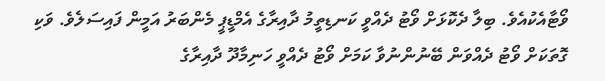ވޯޓާއެކުއެވެ. ބިލާ ދެކޮޅަށް ވޯޓު ދެއްވީ ކަނޑިތީމު ދާއިރާގެ އެމްޑީޕީ މެންބަރު އަމީން ފައިސަލެވެ. ވަކި ގޮތަކަށް ވޯޓު ދެއްވަން ބޭނުންނުވާ ކަމަށް ވޯޓު ދެއްވީ ހަނިމާދޫ ދާއިރާގެ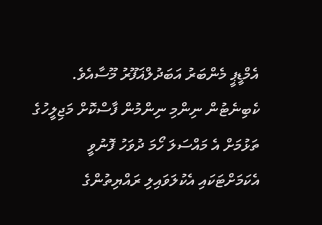އެމްޑީޕީ މެންބަރު އަބަދުލްޣަފޫރު މޫސާއެވެ.
ކެބިނެޓުން ނިންމި ނިންމުން ފާސްކޮށް މަޖިލީހުގެ ތަޅުމަށް އެ މައްސަލަ ހޯމަ ދުވަހު ފޮނުވީ އެކަމަށްޓަކައި އެކުލަވައިލި ރައްޔިތުންގެ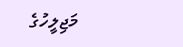މަޖިލީހުގެ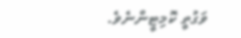ވަގުތީ ކޮމިޓީންނެވެ.